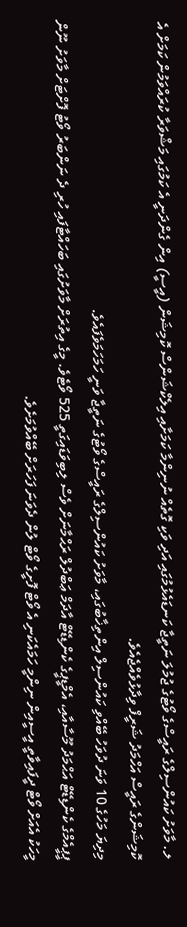ލ. މާވަށު ކައުންސިލްގެ ރައީސްގެ ވޯޓުގެ ޖުމުލަ ނަތީޖާ ކަނޑައެޅުމުގައި އަދި ވަކި ގޮތެއް ނުނިންމާ ކަމަށާއި އިލެކްޝަންސް ކޮމިޝަން (އީސީ) އިން ގެންދަނީ އެ ކަމުގައި މަޝްވަރާ ކުރައްވަމުން ކަމަށް އެ ކޮމިޝަންގެ ރައީސް އަހްމަދު ޝަރީފް ވިދާޅުވެއްޖެއެވެ.
މިދިޔަ މަހުގެ 10 ވަނަ ދުވަހު ބޭއްވި ކައުންސިލް އިންތިޚާބުގައި، މާވަށު ކައުންސިލްގެ ރައީސްގެ ވޯޓުގެ ނަތީޖާ ވަނީ ހަމަހަމަވެފައެވެ.
ޕީޕީއެމްގެ ކެންޑިޑޭޓް އަޙްމަދު މޫސާއާއި، އެމްޑީޕީގެ ކެންޑިޑޭޓް އާދަމް ޢަބްދުލް ރަޙްމާނަށް ވެސް ލިބިވަޑައިގަތީ 525 ވޯޓެވެ. މީގެ އިތުރަށް މާވަށުގައި ބަހައްޓާފައި ހުރި ދެ ނަންބަރު ވޯޓު ފޮށްޓަށް މާވަށު ނޫން މީހަކު އެއަށް ވޯޓް ދީފައިވާތީ އީސީއިން ނިންމީ ހަމައެކަނި އެ ވޯޓް ފޮށީގެ ވޯޓް ލުން ދެވަނަ ފަހަރަށް ބޭއްވުމަށެވެ.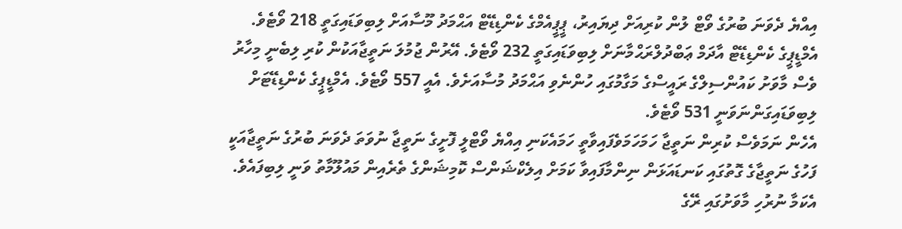އިއްޔެ ދެވަނަ ބުރުގެ ވޯޓް ލުން ކުރިއަށް ދިޔައިރު، ޕީޕީއެމްގެ ކެންޑިޑޭޓް އަޙްމަދު މޫސާއަށް ލިބިވަޑައިގަތީ 218 ވޯޓެވެ. އެމްޑީޕީގެ ކެންޑިޑޭޓް އާދަމް ޢަބްދުލްރަޙްމާނަށް ލިބިވަޑައިގަތީ 232 ވޯޓެވެ. އޭރުން ޖުމުލަ ނަތީޖާއަކުން ކުރި ލިބެނީ މިހާރު ވެސް މާވަށު ކައުންސިލްގެ ރައީސްގެ މަގާމުގައި ހުންނެވި އަޙްމަދު މުސާއަށެވެ. އެއީ 557 ވޯޓެވެ. އެމްޑީޕީގެ ކެންޑިޑޭޓަށް ލިބިވަޑައިގަންނަވަނީ 531 ވޯޓެވެ.
އެހެން ނަމަވެސް ކުރިން ނަތީޖާ ހަމަހަމަވެފައިވާތީ ހަމައެކަނި އިއްޔެ ވޯޓްލީ ފޮށީގެ ނަތީޖާ ނުވަތަ ދެވަނަ ބުރުގެ ނަތީޖާއަކީ ފަހުގެ ނަތީޖާގެ ގޮތުގައި ކަނޑައަޅަން ނިންމާފައިވާ ކަމަށް އިލެކްޝަންސް ކޮމިޝަންގެ ތެރެއިން މައުލޫމާތު ވަނީ ލިބިފައެވެ. އެކަމާ ނުރުހި މާވަށުގައި ރޭގެ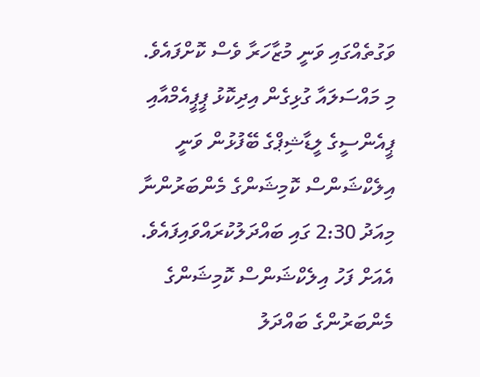ވަގުތެއްގައި ވަނީ މުޒާހަރާ ވެސް ކޮށްފައެވެ.
މި މައްސަލައާ ގުޅިގެން އިދިކޮޅު ޕީޕީއެމްއާއި ޕީއެންސީގެ ލީޑާޝިޕްގެ ބޭފުޅުން ވަނީ އިލެކްޝަންސް ކޮމިޝަންގެ މެންބަރުންނާ މިއަދު 2:30 ގައި ބައްދަލުކުރައްވައިފައެވެ. އެއަށް ފަހު އިލެކްޝަންސް ކޮމިޝަންގެ މެންބަރުންގެ ބައްދަލު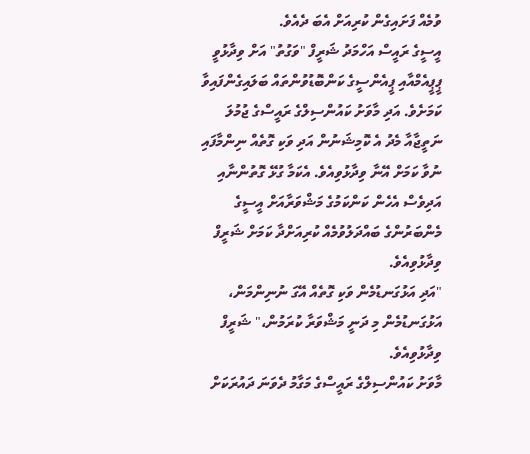ވުމެއް ފަށައިގެން ކުރިއަށް އެބަ ދެއެވެ.
އީސީގެ ރައީސް އަހްމަދު ޝަރީފް "ވަގުތު" އަށް ވިދާޅުވީ ޕީޕީއެމްއާއި ޕީއެންސީގެ ކަންބޮޑުވުންތައް ބަލައިގެންފައިވާ ކަމަށެވެ. އަދި މާވަށު ކައުންސިލްގެ ރައީސްގެ ޖުމުލަ ނަތީޖާއާ މެދު އެ ކޮމިޝަނުން އަދި ވަކި ގޮތެއް ނިންމާފައި ނުވާ ކަމަށް އޭނާ ވިދާޅުވިއެވެ. އެކަމާ ގުޅޭ ގޮތުންނާއި އަދިވެސް އެހެން ކަންކަމުގެ މަޝްވަރާއަށް އީސީގެ މެންބަރުންގެ ބައްދަލުވުމެއް ކުރިއަށްދާ ކަމަށް ޝަރީފް ވިދާޅުވިއެވެ.
"އަދި އަޅުގަނޑުމެން ވަކި ގޮތެއް އޭގަ ނުނިންމަން، އަޅުގަނޑުމެން މި ދަނީ މަޝްވަރާ ކުރަމުން،" ޝަރީފް ވިދާޅުވިއެވެ.
މާވަށު ކައުންސިލްގެ ރައީސްގެ މަގާމު ދެވަނަ ދައުރަކަށް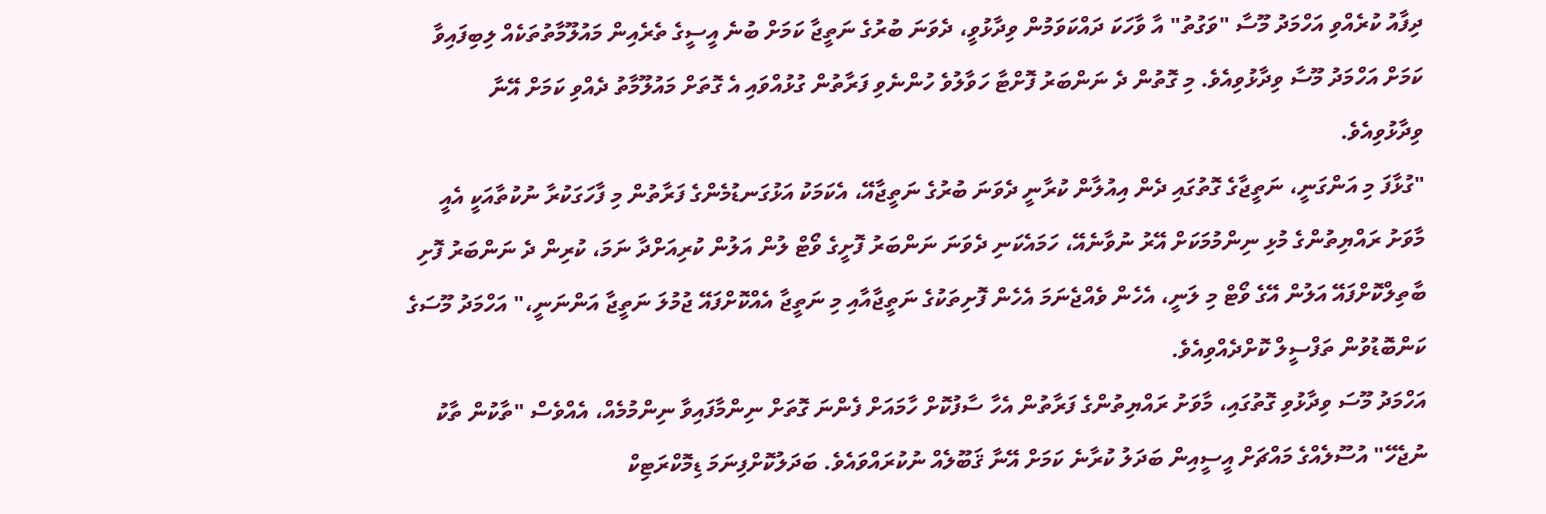ދިފާއު ކުރެއްވި އަހްމަދު މޫސާ "ވަގުތު" އާ ވާހަކަ ދައްކަވަމުން ވިދާޅުވީ، ދެވަނަ ބުރުގެ ނަތީޖާ ކަމަށް ބުނެ އީސީގެ ތެރެއިން މައުލޫމާތުތަކެއް ލިބިފައިވާ ކަމަށް އަހްމަދު މޫސާ ވިދާޅުވިއެވެ. މި ގޮތުން ދެ ނަންބަރު ފޮށްޓާ ހަވާލުވެ ހުންނެވި ފަރާތުން ގުޅުއްވައި އެ ގޮތަށް މައުލޫމާތު ދެއްވި ކަމަށް އޭނާ ވިދާޅުވިއެވެ.
"ގުޅާފަ މި އަންގަނީ، ނަތީޖާގެ ގޮތުގައި ދެން އިއުލާން ކުރާނީ ދެވަނަ ބުރުގެ ނަތީޖާއޭ، އެކަމަކު އަޅުގަނޑުމެންގެ ފަރާތުން މި ފާހަގަކުރާ ނުކުތާއަކީ އެއީ މާވަށު ރައްޔިތުންގެ މުޅި ނިންމުމަކަށް އޭރު ނުވާނެއޭ، ހަމައެކަނި ދެވަނަ ނަންބަރު ފޮށީގެ ވޯޓް ލުން އަލުން ކުރިއަށްދާ ނަމަ، ކުރިން ދެ ނަންބަރު ފޮށި ބާތިލްކޮށްފައޭ އަލުން އޭގެ ވޯޓް މި ލަނީ، އެހެން ވެއްޖެނަމަ އެހެން ފޮށިތަކުގެ ނަތީޖާއާއި މި ނަތީޖާ އެއްކޮށްފައޭ ޖުމުލަ ނަތީޖާ އަންނަނީ،" އަހްމަދު މޫސަގެ ކަންބޮޑުވުން ތަފްސީލް ކޮށްދެއްވިއެވެ.
އަހްމަދު މޫސަ ވިދާޅުވި ގޮތުގައި، މާވަށު ރައްޔިތުންގެ ފަރާތުން އެހާ ސާފުކޮށް ހާމައަށް ފެންނަ ގޮތަށް ނިންމާފައިވާ ނިންމުމެއް، އެއްވެސް "ތާކުން ތާކު ނުޖެހޭ" އުސޫލެއްގެ މައްޗަށް އީސީއިން ބަދަލު ކުރާނެ ކަމަށް އޭނާ ޤަބޫލެއް ނުކުރައްވައެވެ. ބަދަލުކޮށްފިނަމަ ޑިމޮކްރަޓިކް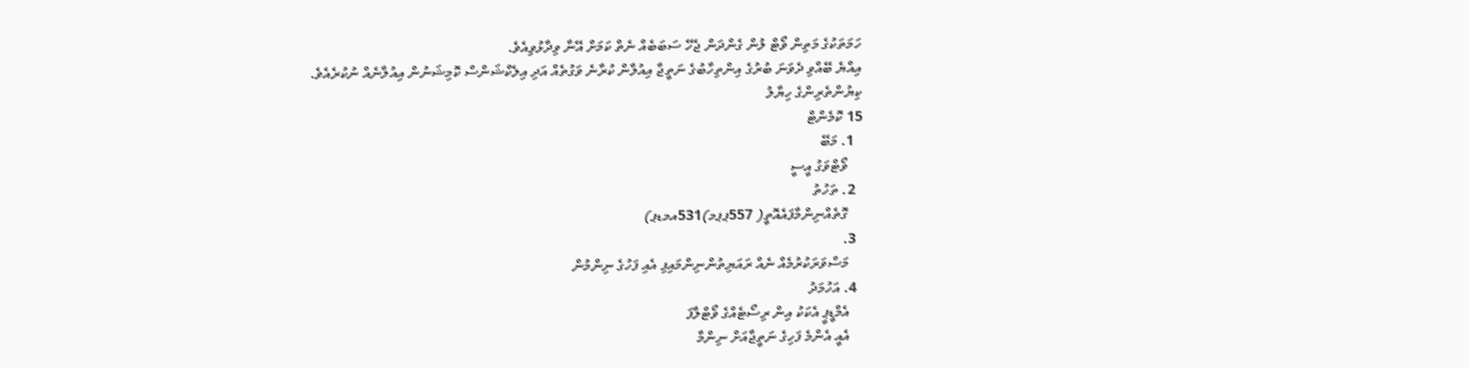ހަމަތަކުގެ މަތިން ވޯޓް ލުން ގެންދަން ޖެހޭ ސަބަބެއް ނެތް ކަމަށް އޭނާ ވިދާޅުވިއެވެ.
އިއްޔެ ބޭއްވި ދެވަނަ ބުރުގެ އިންތިހާބުގެ ނަތީޖާ އިއުލާން ކުރާނެ ވަގުތެއް އަދި އިލެކްޝަންސް ކޮމިޝަނުން އިއުލާނެއް ނުކުރެއެވެ.
ކިޔުންތެރިންގެ ހިޔާލު
15 ކޮމެންޓް
  1. މަބޭ
    ވޯޓްވަގު އީސީ
  2. ތަހުތު
    ގޮތެއްނިންމާފައެއޮތީ( 557ޕޕމ)531އމޑޕ)
  3.
    މަސްވަރަކުރުމެއް ނެއް ރައަޔިތުންނިންމައިފި އެއި ފަހުގެ ނިންމުން
  4. އަހުމަދު
    އެމްޑީޕީ އެކަކު އިން ރިސޯޓެއްގެ ވޯޓްލާފަ
    އެއީ އެންމެ ފަހިގެ ނަތީޖާއަށް ނިންމާ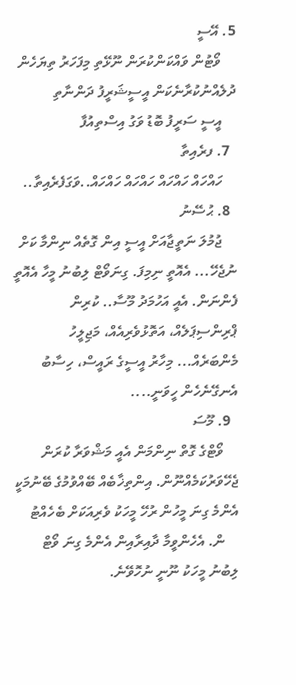5. އޭސީ
    ވޯޓުން ވައްކަންކުރަން ނޫޅޭތި މިފަހަރު ތިޔަހެން ދުލެއްނުކުރާނެކަން އީސީޝަރީފު ދަންނާތި
    އީސީ ސަރީފު ބޮޑު ވަގު އިސްތިއުފާ
  7. ފރެއިތާ
    ހައްހައް ހައްހައް ހައްހައް ހައްހައް..ވަގަފެރެއިތާ..
  8. ޙުސޭނު
    ޖުމުލަ ނަތީޖާއަށް އީސީ އިން ގޮތެއް ނިންމާ ކަށް ނުޖެހޭ... އެއޮތީ ނިމިފަ. ގިނަވޯޓް ލިބުނު މީހާ އެއޮތީ ފެންނަން. އެއީ އަހުމަދު މޫސާ.. ކުރިން ޕްރިންސިޕަލެއް، އަތޮޅުވެރިއެއް، މަޖިލީހު މެންބަރެއް... މިހާރު އީސީގެ ރައީސް، ހިސާބު އެނގޭނެހެން ހީވަނީ....
  9. މޫސަ
    ވޯޓްގެ ގޮތް ނިންމަން އެއީ މަޝްވަރާ ކުރަން ޖެހޭވަރުކަމެއްނޫން. އިންތިޚާބެއް ބޭއްވުމުގެ ބޭނުމަކީ އެންމެ ގިނަ މީހުން ރުހޭ މީހަކު ވެރިއަކަށް ބެހެއްޓު
    ން. އެހެންވީމާ ދާއިރާއިން އެންމެ ގިނަ ވޯޓް ލިބުނު މީހަކު ނޫނީ ނުހޮވޭނެ.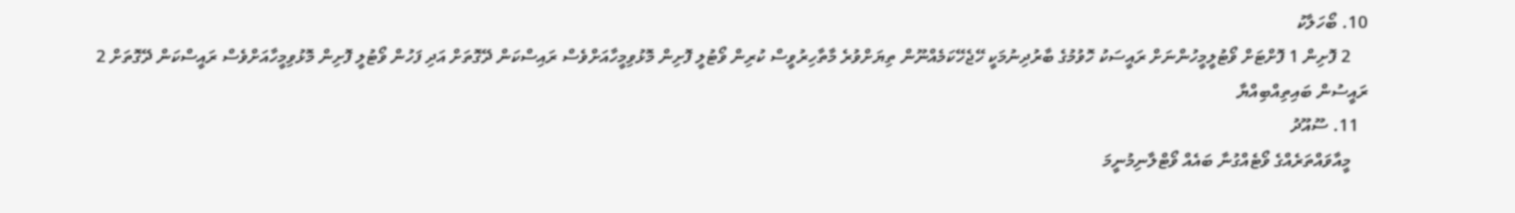10. ބޯހަލާކު
    2 ފޮށިން 1 ފޮށްޓަށް ވޯޓުލީމީހުންނަށް ރައީސަކު ހޮވުމުގެ ބާރުދިނުމަކީ ހޭޖެހޭކަމެއްނޫން ތިޔަށްވުރެ މާތާހިރުވީސް ކުރިން ވޯޓުލީ ފޮށިން މޮޅުވިމީހާއަށްވެސް ރައިސްކަން ދޭގޮތަށް އަދި ފަހުން ވޯޓުލީ ފޮށިން މޮޅުވިމީހާއަށްވެސް ރައީސްކަން ދޭގޮތަށް 2 ރައީސުން ބައިތިއްބިއްޔާ
  11. ސޫއޫދު
    މީއާވައްތަރެއްގެ ވޯޓެއްގުނާ ބައެއް ވޯޓްލާނިމުނީމަ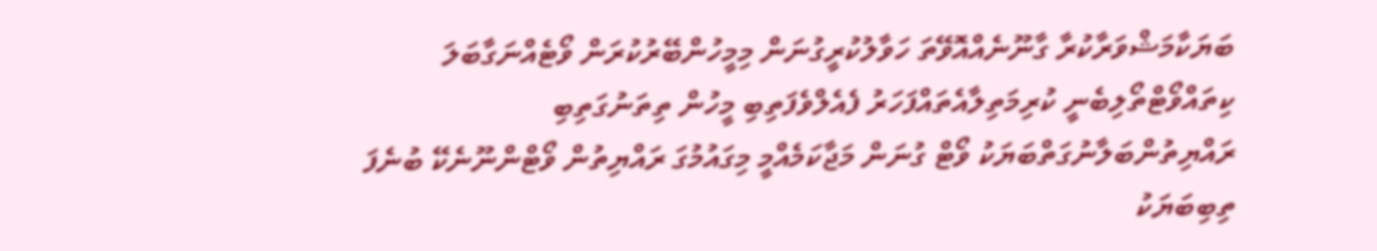ބަޔަކާމަޝްވަރާކުރާ ގާނޫނެއްއޮވޭތަ ހަވާލުކުރީގުނަން މިމީހުންބޭރުކުރަން ވޯޓެއްނަގާބަލަ ކިތައްވޯޓްތޯލިބެނީ ކުރިމަތިލާއެތައްފަހަރު ފެއެލްވެފަތިބި މީހުން ތިތަނުގަތިބި ރައްޔިތުންބަލާނުގަތްބަޔަކު ވޯޓް ގުނަން މަޖާކަމެއްމީ މިގައުމުގަ ރައްޔިތުން ވޯޓްންނޫނެކޭ ބުނެފަ ތިބިބަޔަކު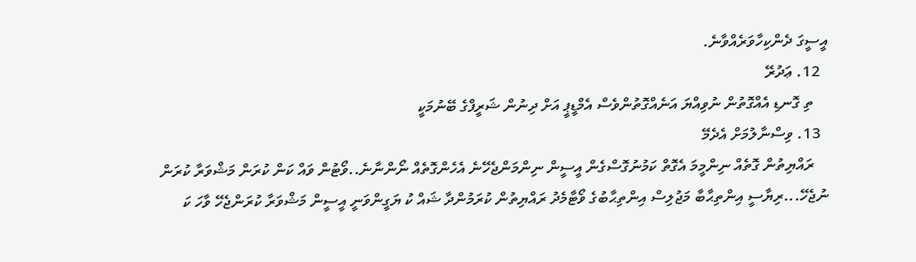އީސީގަ ދެންކިހާވަރެއްވާނެ.
  12. ޢަދުރޭ
    ތި ގޮނޑި އެއްގޮތުން ނުވިއްޔަ އަނެއްގޮތުންވެސް އެމްޑީޕީ އަށް ދިނުން ޝަރީފްގެ ބޭނުމަކީ
  13. ވިސްނާލުމަށް އެދެމޭ
    ރައްޔިތުން ގޮތެއް ނިންމީމަ އެގޮތް ކަމުނުގޮސްގެން އީސީން ނިންމަންޖެހޭނެ އެހެންގޮތެއް ނޯންނާނެ..ވޯޓުން ވައް ކަން ކުރަން މަޝްވަރާ ކުރަން ނުޖެހޭ...ރިޔާސީ އިންތިޙާބާ މަޖުލިސް އިންތިޙާބުގެ ވޯޓާމެދު ރައްޔިތުން ކުރަމުންދާ ޝައް ކު ޔަގީންވަނީ އީސީން މަޝްވަރާ ކުރަންޖެހޭ ވާހަ ކަ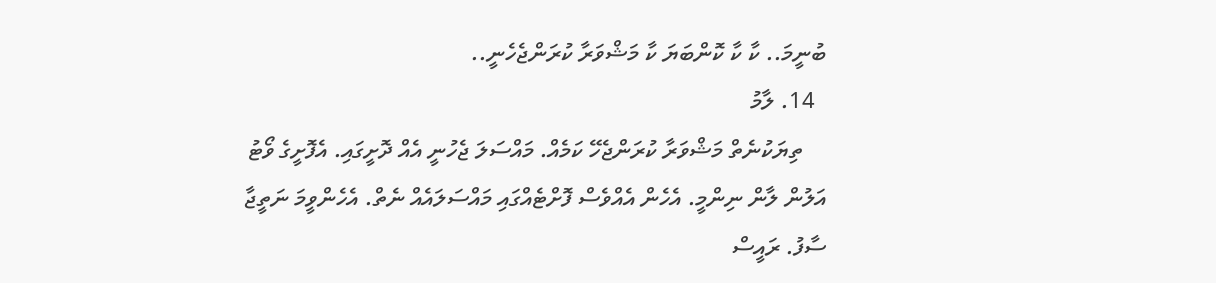ބުނީމަ.. ކާ ކާ ކޮންބަޔަ ކާ މަޝްވަރާ ކުރަންޖެހެނީ..
  14. ލާމު
    ތިޔަކުނެތް މަޝްވަރާ ކުރަންޖެހޭ ކަމެއް. މައްސަލަ ޖެހުނީ އެއް ދޮށީގައި. އެފޮށީގެ ވޯޓު އަލުން ލާން ނިންމީ. އެހެން އެއްވެސް ފޮށްޓެއްގައި މައްސަލައެއް ނެތް. އެހެންވީމަ ނަތީޖާ ސާފު. ރައީސް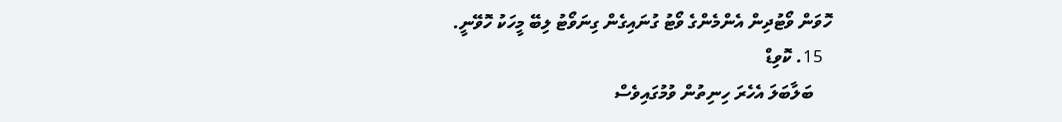ހޮވަން ވޯޓުދިން އެންމެންގެ ވޯޓު ގުނައިގެން ގިނަވޯޓު ލިބޭ މީހަކު ހޮވޭނީ.
  15. ކޮވިޑް
    ބަލާބަލަ އެހެރަ ހިނިތުން ވުމުގައިވެސް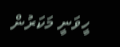ހީވަނީ މަކަރުން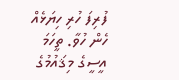ފުރިފަ ހުރި ހިޔަޅެއް ހެން ހުވާ. ތީހަމަ އީސީގެ މިޤައުމުގެ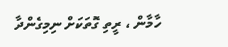ހާމާން ، ރީތި ގޮތަކަށް ނިމިގެންދާ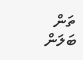ތަން ބަލަން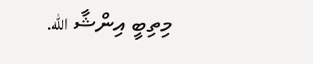މިތިބީ އިންޝާ الله.